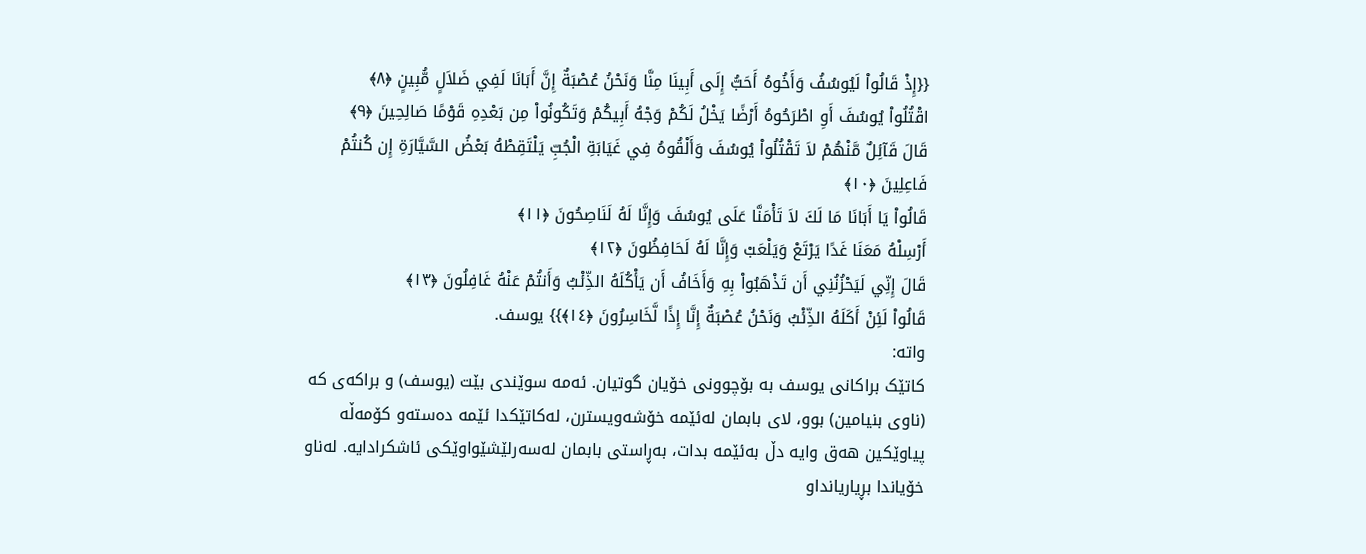{{إِذْ قَالُواْ لَيُوسُفُ وَأَخُوهُ أَحَبُّ إِلَى أَبِينَا مِنَّا وَنَحْنُ عُصْبَةٌ إِنَّ أَبَانَا لَفِي ضَلاَلٍ مُّبِينٍ ﴿٨﴾
اقْتُلُواْ يُوسُفَ أَوِ اطْرَحُوهُ أَرْضًا يَخْلُ لَكُمْ وَجْهُ أَبِيكُمْ وَتَكُونُواْ مِن بَعْدِهِ قَوْمًا صَالِحِينَ ﴿٩﴾
قَالَ قَآئِلٌ مَّنْهُمْ لاَ تَقْتُلُواْ يُوسُفَ وَأَلْقُوهُ فِي غَيَابَةِ الْجُبِّ يَلْتَقِطْهُ بَعْضُ السَّيَّارَةِ إِن كُنتُمْ فَاعِلِينَ ﴿١٠﴾
قَالُواْ يَا أَبَانَا مَا لَكَ لاَ تَأْمَنَّا عَلَى يُوسُفَ وَإِنَّا لَهُ لَنَاصِحُونَ ﴿١١﴾
أَرْسِلْهُ مَعَنَا غَدًا يَرْتَعْ وَيَلْعَبْ وَإِنَّا لَهُ لَحَافِظُونَ ﴿١٢﴾
قَالَ إِنِّي لَيَحْزُنُنِي أَن تَذْهَبُواْ بِهِ وَأَخَافُ أَن يَأْكُلَهُ الذِّئْبُ وَأَنتُمْ عَنْهُ غَافِلُونَ ﴿١٣﴾
قَالُواْ لَئِنْ أَكَلَهُ الذِّئْبُ وَنَحْنُ عُصْبَةٌ إِنَّا إِذًا لَّخَاسِرُونَ ﴿١٤﴾}} يوسف.
واتە:
کاتێک براکانی یوسف بە بۆچوونی خۆیان گوتیان. ئەمە سوێندی بێت (یوسف) و براکەی کە (ناوی بنيامين) بوو، لای بابمان لەئێمە خۆشەویسترن، لەکاتێکدا ئێمە دەستەو کۆمەڵە پیاوێکین هەق وایە دڵ بەئێمە بدات، بەڕاستی بابمان لەسەرلێشێواوێکی ئاشکرادایە. لەناو خۆیاندا بڕیاریانداو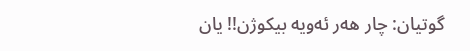گوتیان: چار هەر ئەویە بیکوژن!! یان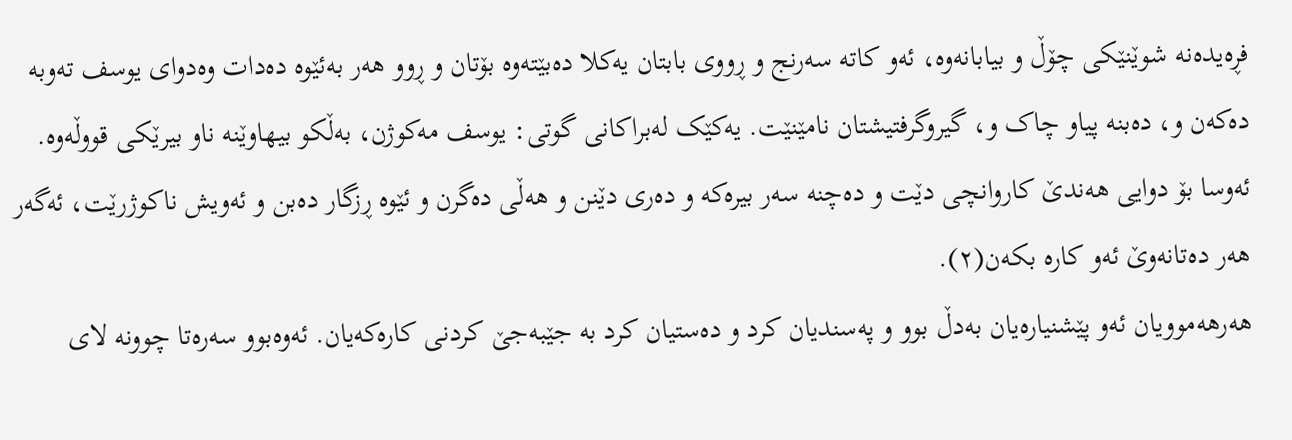فڕەیدەنە شوێنێکی چۆڵ و بیابانەوە، ئەو کاتە سەرنج و ڕووی بابتان یەکلا دەبێتەوە بۆتان و ڕوو هەر بەئێوە دەدات وەدوای یوسف تەوبە دەکەن و، دەبنە پیاو چاک و، گیروگرفتیشتان نامێنێت. یەکێک لەبراکانی گوتی: یوسف مەکوژن، بەڵکو بیهاوێنە ناو بیرێکی قووڵەوە. ئەوسا بۆ دوایی هەندێ کاروانچی دێت و دەچنە سەر بیرەکە و دەری دێنن و هەڵی دەگرن و ئێوە ڕزگار دەبن و ئەویش ناکوژرێت، ئەگەر هەر دەتانەوێ ئەو کارە بکەن(٢).
هەرهەموویان ئەو پێشنیارەیان بەدڵ بوو و پەسندیان کرد و دەستیان کرد بە جێبەجێ کردنی کارەکەیان. ئەوەبوو سەرەتا چوونە لای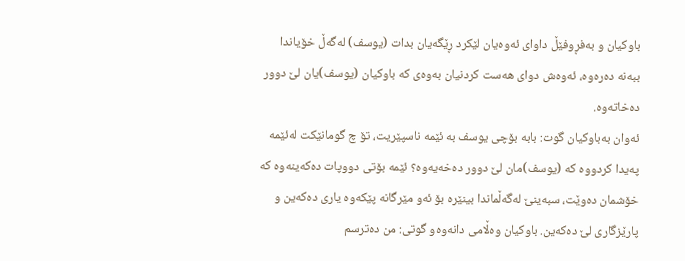باوکیان و بەفڕوفێڵ داوای ئەوەیان لێکرد ڕێگەیان بدات (یوسف) لەگەڵ خۆیاندا ببەنە دەرەوە، ئەوەش دوای هەست کردنیان بەوەی کە باوکیان (یوسف)یان لێ دوور دەخاتەوە.
ئەوان بەباوکیان گوت: بابە بۆچی یوسف بە ئێمە ناسپێریت، تۆ چ گومانێکت لەئێمە پەیدا کردووە کە (یوسف)مان لێ دوور دەخەیەوە؟ ئێمە بۆتی دووپات دەکەینەوە کە خۆشمان دەوێت، سبەینێ لەگەڵماندا بینێرە بۆ ئەو مێرگانە پێکەوە یاری دەکەین و پارێزگاری لێ دەکەین. باوکیان وەڵامی دانەوەو گوتی: من دەترسم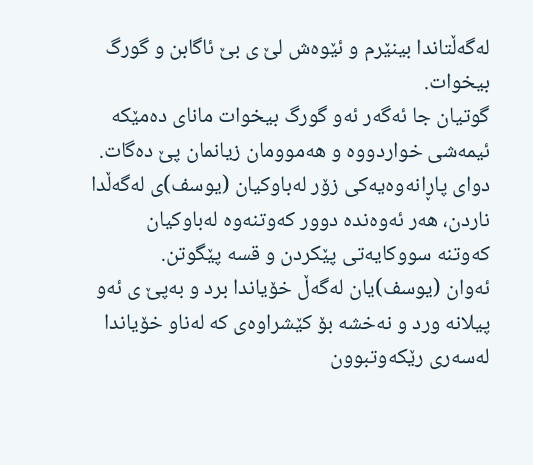لەگەڵتاندا بینێرم و ئێوەش لێ ی بێ ئاگابن و گورگ بیخوات.
گوتیان جا ئەگەر ئەو گورگ بیخوات مانای دەمێکە ئیمەشی خواردووە و هەموومان زیانمان پێ دەگات.
دوای پاڕانەوەیەکی زۆر لەباوکیان (یوسف)ی لەگەڵدا ناردن، هەر ئەوەندە دوور کەوتنەوە لەباوکیان کەوتنە سووکایەتی پێکردن و قسە پێگوتن.
ئەوان (یوسف)یان لەگەڵ خۆیاندا برد و بەپێ ی ئەو پیلانە ورد و نەخشە بۆ کێشراوەی کە لەناو خۆیاندا لەسەری رێکەوتبوون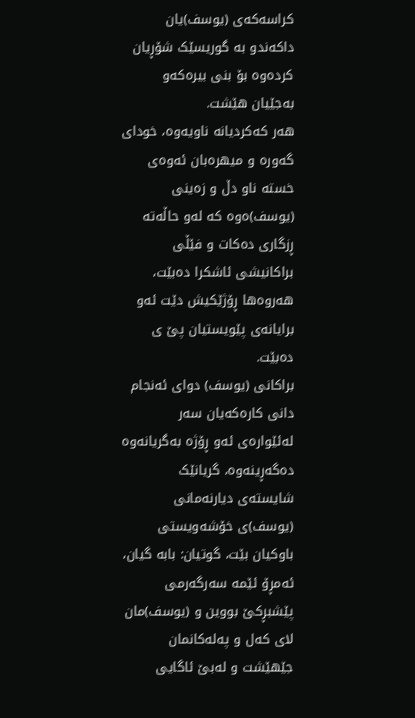کراسەکەی (یوسف)یان داکەندو بە گوریسێک شۆڕیان کردەوە بۆ بنی بیرەکەو بەجێیان هێشت.
هەر کەکردیانە ناویەوە، خودای گەورە و میهرەبان ئەوەی خستە ناو دڵ و زەینی (یوسف)ەوە کە لەو حاڵەتە ڕزگاری دەکات و فێڵی براکانیشی ئاشکرا دەبێت، هەروەها ڕۆژێکیش دێت ئەو برایانەی پێویستیان پێ ی دەبێت.
براکانی (یوسف) دوای ئەنجام دانی کارەکەیان سەر لەئێوارەی ئەو ڕۆژە بەگریانەوە دەگەڕینەوە، گریانێک شایستەی دیارنەمانی (یوسف)ی خۆشەویستی باوکیان بێت، گوتیان: بابە گیان، ئەمڕۆ ئێمە سەرگەرمی پێشبڕکێ بووین و (یوسف)مان لای کەل و پەلەکانمان جێهێشت و لەبێ ئاگایی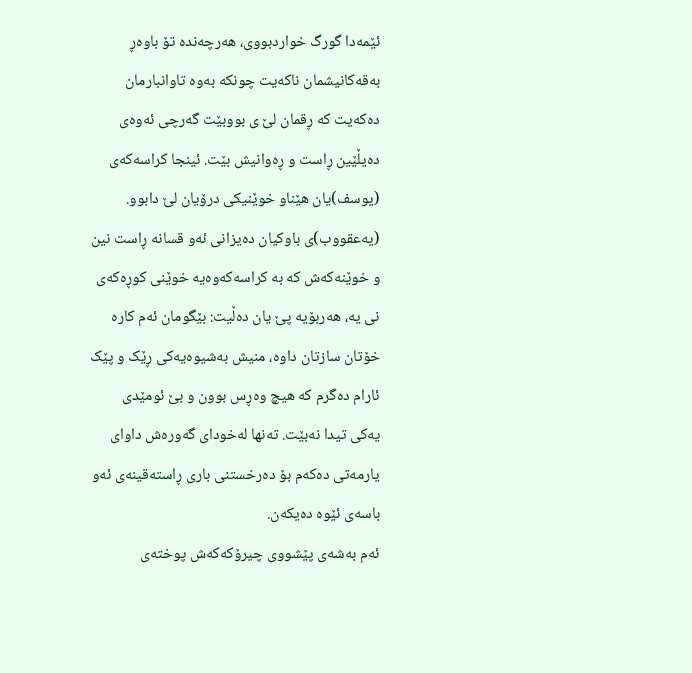ئێمەدا گورگ خواردبووی، هەرچەندە تۆ باوەڕ بەقەکانیشمان ناکەیت چونکە بەوە تاوانبارمان دەکەیت کە ڕقمان لێ ی بووبێت گەرچی ئەوەی دەیڵێین ڕاست و ڕەوانیش بێت. ئینجا کراسەکەی (یوسف)یان هێناو خوێنیکی درۆیان لێ دابوو.
(یەعقووب)ی باوکیان دەیزانی ئەو قسانە ڕاست نین و خوێنەکەش کە بە کراسەکەوەیە خوێنی کوڕەکەی نی یە، هەربۆیە پێ یان دەڵیت: بێگومان ئەم کارە خۆتان سازتان داوە، منیش بەشیوەیەکی ڕێک و پێک ئارام دەگرم کە هیچ وەڕس بوون و بێ ئومێدی یەکی تیدا نەبێت. تەنها لەخودای گەورەش داوای یارمەتی دەکەم بۆ دەرخستنی باری ڕاستەقینەی ئەو باسەی ئێوە دەیکەن.
ئەم بەشەی پێشووی چیرۆکەکەش پوختەی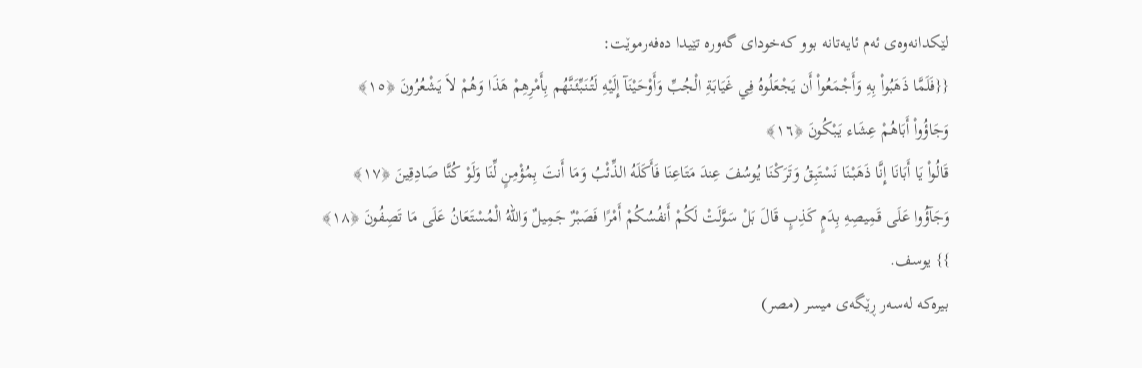لێکدانەوەی ئەم ئایەتانە بوو کەخودای گەورە تێیدا دەفەرموێت:
{{فَلَمَّا ذَهَبُواْ بِهِ وَأَجْمَعُواْ أَن يَجْعَلُوهُ فِي غَيَابَةِ الْجُبِّ وَأَوْحَيْنَآ إِلَيْهِ لَتُنَبِّئَنَّهُم بِأَمْرِهِمْ هَذَا وَهُمْ لاَ يَشْعُرُونَ ﴿١٥﴾
وَجَاؤُواْ أَبَاهُمْ عِشَاء يَبْكُونَ ﴿١٦﴾
قَالُواْ يَا أَبَانَا إِنَّا ذَهَبْنَا نَسْتَبِقُ وَتَرَكْنَا يُوسُفَ عِندَ مَتَاعِنَا فَأَكَلَهُ الذِّئْبُ وَمَا أَنتَ بِمُؤْمِنٍ لِّنَا وَلَوْ كُنَّا صَادِقِينَ ﴿١٧﴾
وَجَآؤُوا عَلَى قَمِيصِهِ بِدَمٍ كَذِبٍ قَالَ بَلْ سَوَّلَتْ لَكُمْ أَنفُسُكُمْ أَمْرًا فَصَبْرٌ جَمِيلٌ وَاللّهُ الْمُسْتَعَانُ عَلَى مَا تَصِفُونَ ﴿١٨﴾
}} يوسف.
بیرەکە لەسەر ڕێگەی میسر (مصر)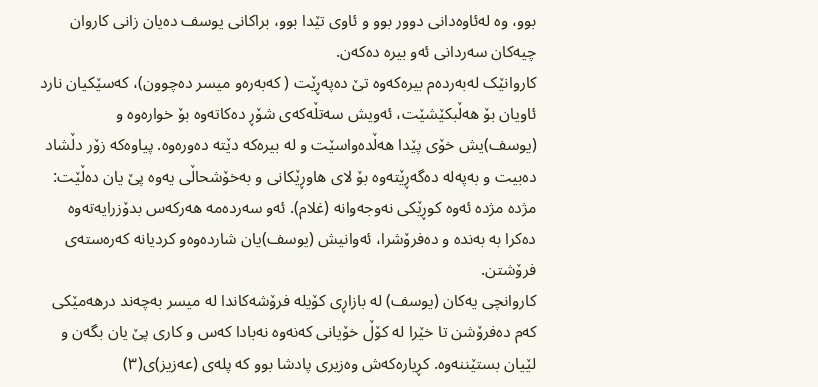بوو، وە لەئاوەدانی دوور بوو و ئاوی تێدا بوو، براکانی یوسف دەیان زانی کاروان چیەکان سەردانی ئەو بیرە دەکەن.
کاروانێک لەبەردەم بیرەکەوە تێ دەپەڕێت ( کەبەرەو میسر دەچوون)، کەسێکیان نارد ئاویان بۆ هەڵبکێشێت، ئەویش سەتڵەکەی شۆڕ دەکاتەوە بۆ خوارەوە و (یوسف)یش خۆی پێدا هەڵدەواسێت و لە بیرەکە دێتە دەورەوە. پیاوەکە زۆر دڵشاد دەبیت و بەپەلە دەگەڕێتەوە بۆ لای هاوڕێکانی و بەخۆشحاڵی یەوە پێ یان دەڵێت: مژدە مژدە ئەوە کوڕێکی نەوجەوانە (غلام). ئەو سەردەمە هەرکەس بدۆزرایەتەوە دەکرا بە بەندە و دەفرۆشرا، ئەوانیش (یوسف)یان شاردەوەو کردیانە کەرەستەی فرۆشتن.
کاروانچی یەکان (یوسف) لە بازاڕی کۆیلە فرۆشەکاندا لە میسر بەچەند درهەمێکی کەم دەفرۆشن تا خێرا لە کۆڵ خۆیانی کەنەوە نەبادا کەس و کاری پێ یان بگەن و لێیان بستێننەوە. کڕیارەکەش وەزیری پادشا بوو کە پلەی (عەزیز)ی(٣)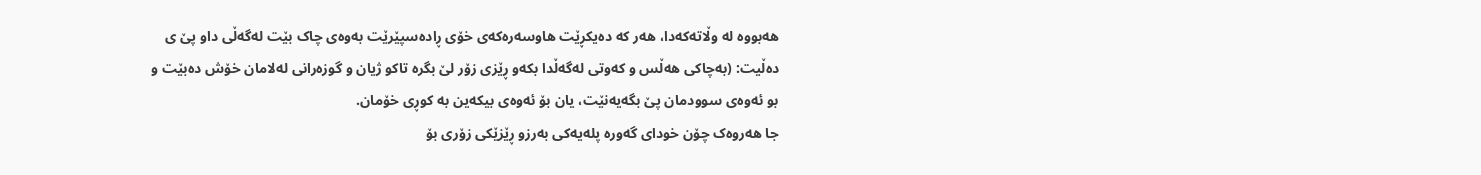هەبووە لە وڵاتەکەدا، هەر کە دەیکڕێت هاوسەرەکەی خۆی ڕادەسپێرێت بەوەی چاک بێت لەگەڵی داو پێ ی دەڵیت: (بەچاکی هەڵس و کەوتی لەگەڵدا بکەو ڕێزی زۆر لێ بگرە تاکو ژیان و گوزەرانی لەلامان خۆش دەبێت و بو ئەوەی سوودمان پێ بگەیەنێت، یان بۆ ئەوەی بیکەین بە کوڕی خۆمان.
جا هەروەک چۆن خودای گەورە پلەیەکی بەرزو ڕێزێکی زۆری بۆ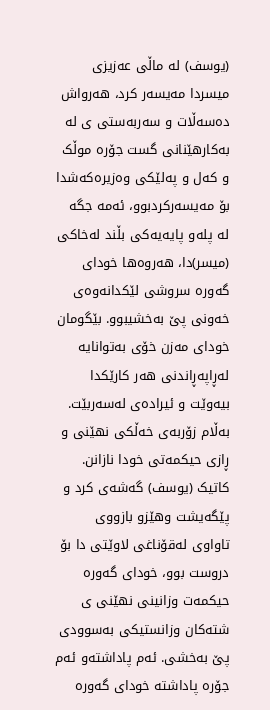(یوسف) لە ماڵی عەزیزی میسردا مەیسەر کرد، هەرواش دەسەڵات و سەربەستی ی لە بەکارهێنانی گست جۆرە موڵک و کەل و پەلێکی وەزیرەکەشدا بۆ مەیسەرکردبوو، ئەمە جگە لە پلەو پایەیەکی بڵند لەخاکی (میسر)دا، هەروەها خودای گەورە سروشی لێکدانەوەی خەونی پێ بەخشیبوو. بێگومان خودای مەزن خۆی بەتوانایە لەڕاپەڕاندنی هەر کارێکدا بیەوێت و ئیرادەی لەسەربێت. بەڵام زۆربەی خەڵکی نهێنی و ڕازی حیکمەتی خودا نازانن.
کاتیک (یوسف) گەشەی کرد و پێگەیشت وهێزو بازووی تاواوی لەقۆناغی لاوێتی دا بۆ دروست بوو، خودای گەورە حیکمەت وزانینی نهێنی ی شتەکان وزانستیکی بەسوودی پێ بەخشی. ئەم پاداشتەو ئەم جۆرە پاداشتە خودای گەورە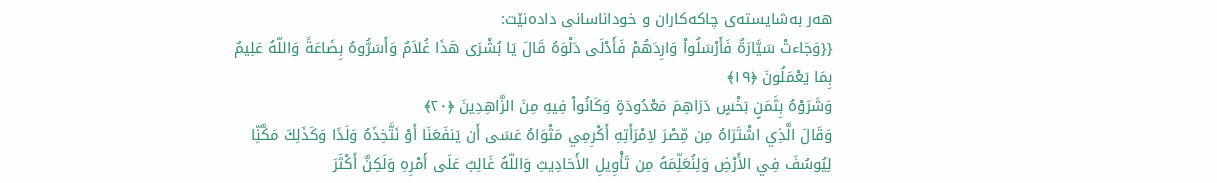هەر بەشایستەی چاکەکاران و خوداناسانی دادەنێت:
{{وَجَاءتْ سَيَّارَةٌ فَأَرْسَلُواْ وَارِدَهُمْ فَأَدْلَى دَلْوَهُ قَالَ يَا بُشْرَى هَذَا غُلاَمٌ وَأَسَرُّوهُ بِضَاعَةً وَاللّهُ عَلِيمٌ بِمَا يَعْمَلُونَ ﴿١٩﴾
وَشَرَوْهُ بِثَمَنٍ بَخْسٍ دَرَاهِمَ مَعْدُودَةٍ وَكَانُواْ فِيهِ مِنَ الزَّاهِدِينَ ﴿٢٠﴾
وَقَالَ الَّذِي اشْتَرَاهُ مِن مِّصْرَ لاِمْرَأَتِهِ أَكْرِمِي مَثْوَاهُ عَسَى أَن يَنفَعَنَا أَوْ نَتَّخِذَهُ وَلَدًا وَكَذَلِكَ مَكَّنِّا لِيُوسُفَ فِي الأَرْضِ وَلِنُعَلِّمَهُ مِن تَأْوِيلِ الأَحَادِيثِ وَاللّهُ غَالِبٌ عَلَى أَمْرِهِ وَلَكِنَّ أَكْثَرَ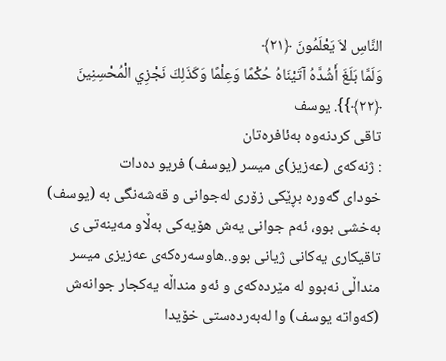النَّاسِ لاَ يَعْلَمُونَ ﴿٢١﴾
وَلَمَّا بَلَغَ أَشُدَّهُ آتَيْنَاهُ حُكْمًا وَعِلْمًا وَكَذَلِكَ نَجْزِي الْمُحْسِنِينَ ﴿٢٢﴾}}. يوسف
تاقی کردنەوە بەئافرەتان
: ژنەکەی (عەزیز)ی میسر (یوسف) فریو دەدات
خودای گەورە بڕێکی زۆری لەجوانی و قەشەنگی بە (یوسف) بەخشی بوو، ئەم جوانی یەش هۆیەکی بەڵاو مەینەتی ی تاقیکاری یەکانی ژیانی بوو..هاوسەرەکەی عەزیزی میسر منداڵی نەبوو لە مێردەکەی و ئەو منداڵە یەکجار جوانەش (کەواتە یوسف) وا لەبەردەستی خۆیدا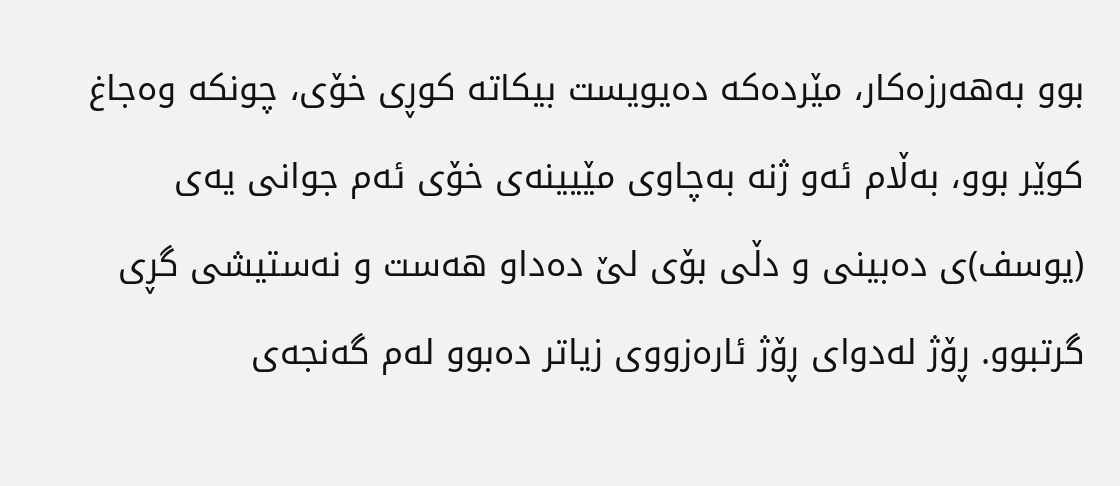بوو بەهەرزەکار، مێردەکە دەیویست بیکاتە کوڕی خۆی، چونکە وەجاغ کوێر بوو، بەڵام ئەو ژنە بەچاوی مێیینەی خۆی ئەم جوانی یەی (یوسف)ی دەبینی و دڵی بۆی لێ دەداو هەست و نەستیشی گڕی گرتبوو. ڕۆژ لەدوای ڕۆژ ئارەزووی زیاتر دەبوو لەم گەنجەی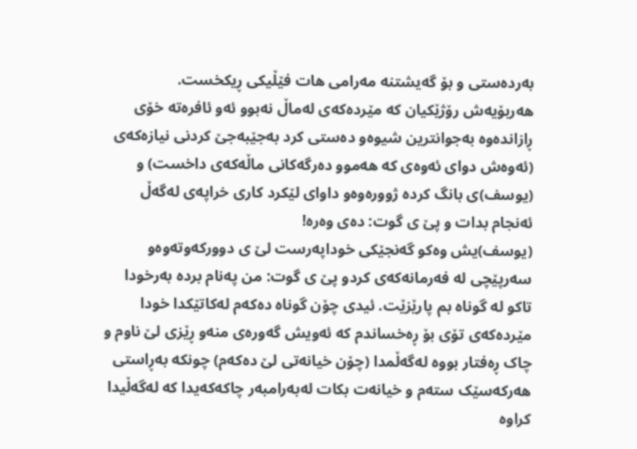بەردەستی و بۆ گەیشتنە مەرامی هات فێڵیکی ڕیکخست.
هەربۆیەش رۆژێکیان کە مێردەکەی لەماڵ نەبوو ئەو ئافرەتە خۆی ڕازاندەوە بەجوانترین شیوەو دەستی کرد بەجێبەجێ کردنی نیازەکەی (ئەوەش دوای ئەوەی کە هەموو دەرگەکانی ماڵەکەی داخست) و (یوسف)ی بانگ کردە ژوورەوەو داوای لێکرد کاری خراپەی لەگەڵ ئەنجام بدات و پێ ی گوت: دەی وەرە!
(یوسف)یش وەکو گەنجێکی خوداپەرست لێ ی دوورکەوتەوەو سەرپێچی لە فەرمانەکەی کردو پێ ی گوت: من پەنام بردە بەرخودا تاکو لە گوناه بم پارێزێت. ئیدی چۆن گوناه دەکەم لەکاتێکدا خودا مێردەکەی تۆی بۆ ڕەخساندم کە ئەویش گەورەی منەو ڕێزی لێ ناوم و چاک ڕەفتار بووە لەگەڵمدا (چۆن خیانەتی لێ دەکەم) چونکە بەڕاستی هەرکەسێک ستەم و خیانەت بکات لەبەرامبەر چاکەکەیدا کە لەگەڵیدا کراوە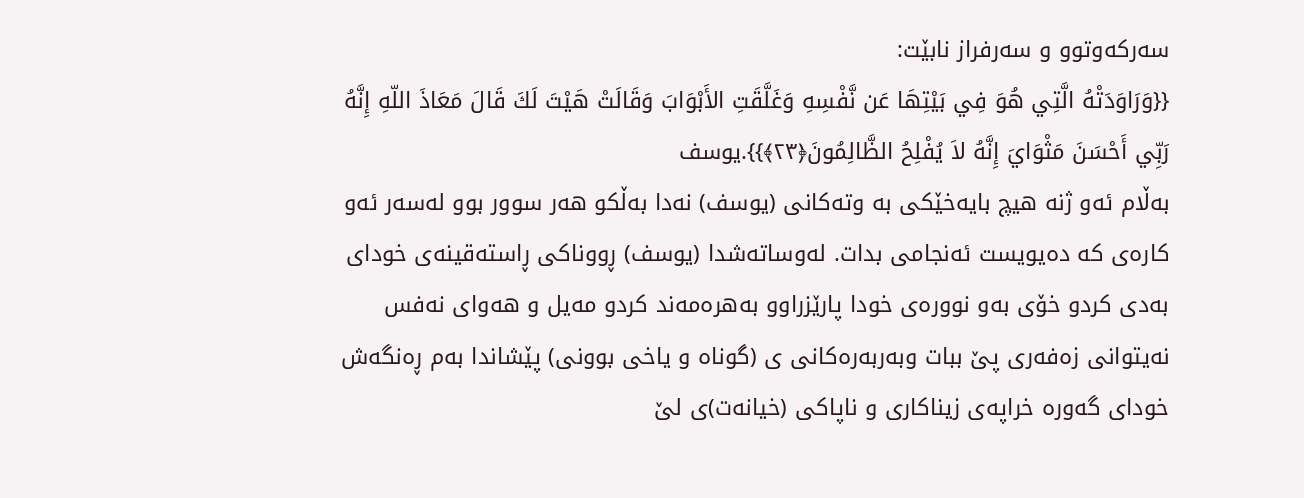سەرکەوتوو و سەرفراز نابێت:
{{وَرَاوَدَتْهُ الَّتِي هُوَ فِي بَيْتِهَا عَن نَّفْسِهِ وَغَلَّقَتِ الأَبْوَابَ وَقَالَتْ هَيْتَ لَكَ قَالَ مَعَاذَ اللّهِ إِنَّهُ رَبِّي أَحْسَنَ مَثْوَايَ إِنَّهُ لاَ يُفْلِحُ الظَّالِمُونَ﴿٢٣﴾}}.يوسف
بەڵام ئەو ژنە هیچ بایەخێکی بە وتەکانی (یوسف) نەدا بەڵکو هەر سوور بوو لەسەر ئەو کارەی کە دەیویست ئەنجامی بدات. لەوساتەشدا (یوسف) ڕووناکی ڕاستەقینەی خودای بەدی کردو خۆی بەو نوورەی خودا پارێزراوو بەهرەمەند کردو مەیل و هەوای نەفس نەیتوانی زەفەری پێ ببات وبەربەرەکانی ی (گوناه و یاخی بوونی) پێشاندا بەم ڕەنگەش خودای گەورە خراپەی زیناکاری و ناپاکی (خیانەت)ی لێ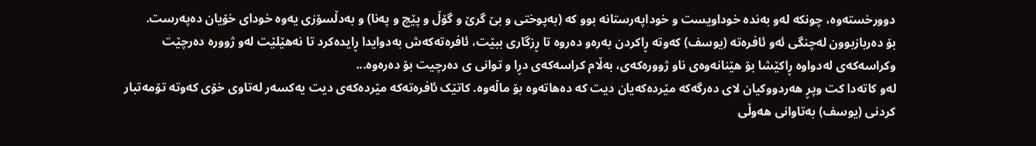دوورخستەوە، چونکە لەو بەندە خوداویست و خوداپەرستانە بوو کە (بەپوختی و بێ گرێ و گۆڵ و پێچ و پەنا) و بەدڵسۆزی یەوە خودای خۆیان دەپەرست.
بۆ دەربازبوون لەچنگی ئەو ئافرەتە (یوسف) کەوتە ڕاکردن بەرەو دەروە تا ڕزگاری ببێت، ئافرەتەکەش بەدوایدا ڕایدەکرد تا نەهێلێت لەو ژوورە دەرچێت وکراسەکەی لەدواوە ڕاکێشا بۆ هێنانەوەی ناو ژوورەکەی، بەڵام کراسەکەی دڕا و توانی ی دەرچیت بۆ دەرەوە...
لەو کاتەدا کت وپڕ هەردووکیان لای دەرگەکە مێردەکەیان دیت کە دەهاتەوە بۆ ماڵەوە. کاتێک ئافرەتەکە مێردەکەی دیت یەکسەر لەتاوی خۆی کەوتە تۆمەتبار کردنی (یوسف) بەتاوانی هەوڵی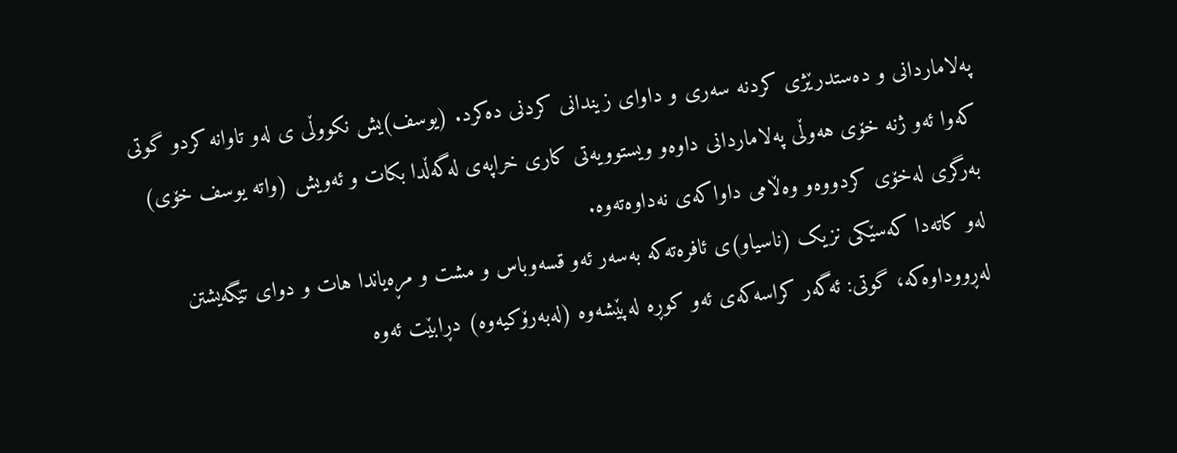پەلاماردانی و دەستدرێژی کردنە سەری و داوای زیندانی کردنی دەکرد. (یوسف)یش نکووڵی ی لەو تاوانە کردو گوتی کەوا ئەو ژنە خۆی هەوڵی پەلاماردانی داوەو ویستوویەتی کاری خراپەی لەگەڵدا بکات و ئەویش (واتە یوسف خۆی) بەرگری لەخۆی کردووەو وەڵامی داواکەی نەداوەتەوە.
لەو کاتەدا کەسێکی نزیک (ناسیاو)ی ئافرەتەکە بەسەر ئەو قسەوباس و مشت و مڕەیاندا هات و دوای تێگەیشتن لەڕووداوەکە، گوتی: ئەگەر کراسەکەی ئەو کوڕە لەپێشەوە (لەبەرۆکیەوە) دڕابێت ئەوە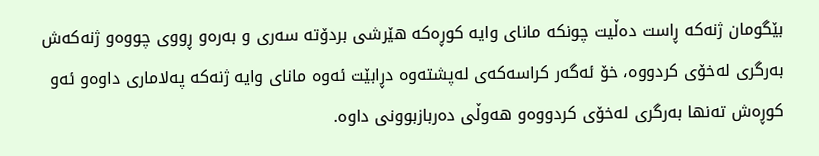بێگومان ژنەکە ڕاست دەڵیت چونکە مانای وایە کوڕەکە هێرشی بردۆتە سەری و بەرەو ڕووی چووەو ژنەکەش بەرگری لەخۆی کردووە، خۆ ئەگەر کراسەکەی لەپشتەوە دڕابێت ئەوە مانای وایە ژنەکە پەلاماری داوەو ئەو کوڕەش تەنها بەرگری لەخۆی کردووەو هەوڵی دەربازبوونی داوە.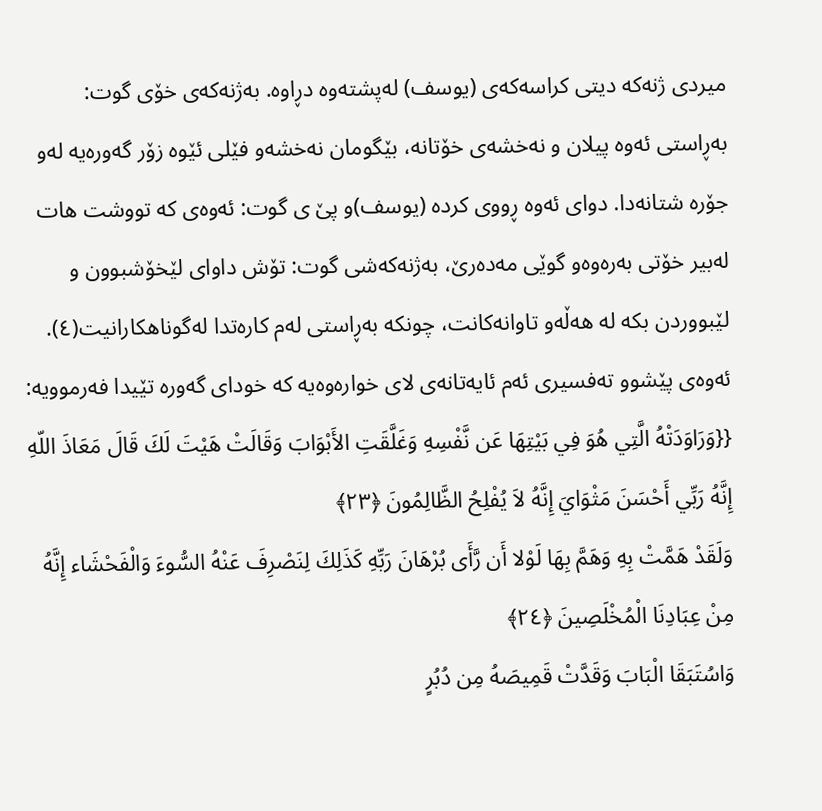میردی ژنەکە دیتی کراسەکەی (یوسف) لەپشتەوە دڕاوە. بەژنەکەی خۆی گوت: بەڕاستی ئەوە پیلان و نەخشەی خۆتانە، بێگومان نەخشەو فێلی ئێوە زۆر گەورەیە لەو جۆرە شتانەدا. دوای ئەوە ڕووی کردە (یوسف)و پێ ی گوت: ئەوەی کە تووشت هات لەبیر خۆتی بەرەوەو گوێی مەدەرێ، بەژنەکەشی گوت: تۆش داوای لێخۆشبوون و لێبووردن بکە لە هەڵەو تاوانەکانت، چونکە بەڕاستی لەم کارەتدا لەگوناهکارانیت(٤).
ئەوەی پێشوو تەفسیری ئەم ئایەتانەی لای خوارەوەیە کە خودای گەورە تێیدا فەرموویە:
{{وَرَاوَدَتْهُ الَّتِي هُوَ فِي بَيْتِهَا عَن نَّفْسِهِ وَغَلَّقَتِ الأَبْوَابَ وَقَالَتْ هَيْتَ لَكَ قَالَ مَعَاذَ اللّهِ إِنَّهُ رَبِّي أَحْسَنَ مَثْوَايَ إِنَّهُ لاَ يُفْلِحُ الظَّالِمُونَ ﴿٢٣﴾
وَلَقَدْ هَمَّتْ بِهِ وَهَمَّ بِهَا لَوْلا أَن رَّأَى بُرْهَانَ رَبِّهِ كَذَلِكَ لِنَصْرِفَ عَنْهُ السُّوءَ وَالْفَحْشَاء إِنَّهُ مِنْ عِبَادِنَا الْمُخْلَصِينَ ﴿٢٤﴾
وَاسُتَبَقَا الْبَابَ وَقَدَّتْ قَمِيصَهُ مِن دُبُرٍ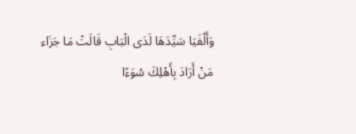وَأَلْفَيَا سَيِّدَهَا لَدَى الْبَابِ قَالَتْ مَا جَزَاء مَنْ أَرَادَ بِأَهْلِكَ سُوَءًا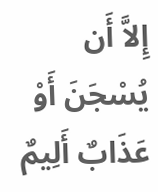إِلاَّ أَن يُسْجَنَ أَوْ عَذَابٌ أَلِيمٌ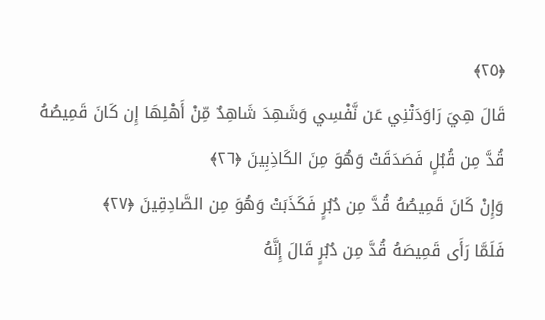﴿٢٥﴾
قَالَ هِيَ رَاوَدَتْنِي عَن نَّفْسِي وَشَهِدَ شَاهِدٌ مِّنْ أَهْلِهَا إِن كَانَ قَمِيصُهُ قُدَّ مِن قُبُلٍ فَصَدَقَتْ وَهُوَ مِنَ الكَاذِبِينَ ﴿٢٦﴾
وَإِنْ كَانَ قَمِيصُهُ قُدَّ مِن دُبُرٍ فَكَذَبَتْ وَهُوَ مِن الصَّادِقِينَ ﴿٢٧﴾
فَلَمَّا رَأَى قَمِيصَهُ قُدَّ مِن دُبُرٍ قَالَ إِنَّهُ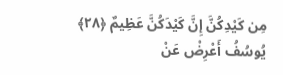مِن كَيْدِكُنَّ إِنَّ كَيْدَكُنَّ عَظِيمٌ ﴿٢٨﴾
يُوسُفُ أَعْرِضْ عَنْ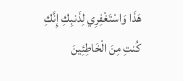هَذَا وَاسْتَغْفِرِي لِذَنبِكِ إِنَّكِ كُنتِ مِنَ الْخَاطِئِينَ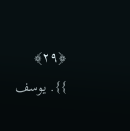﴿٢٩﴾
}}. يوسف